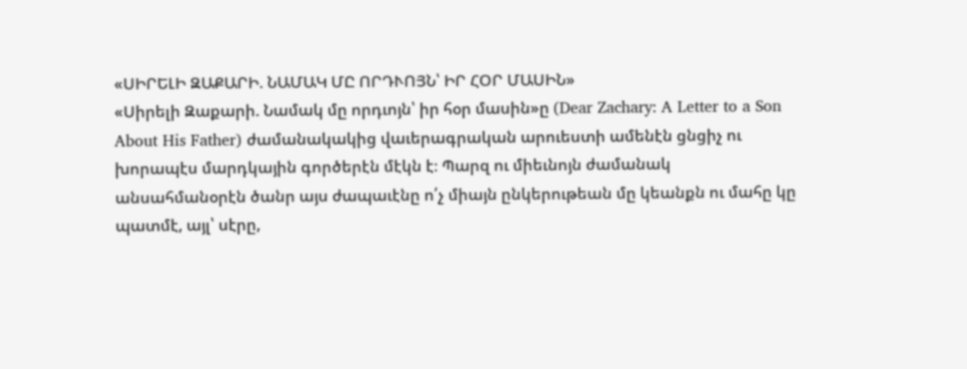«ՍԻՐԵԼԻ ԶԱՔԱՐԻ. ՆԱՄԱԿ ՄԸ ՈՐԴՒՈՅՆ՝ ԻՐ ՀՕՐ ՄԱՍԻՆ»
«Սիրելի Զաքարի. Նամակ մը որդւոյն՝ իր հօր մասին»ը (Dear Zachary: A Letter to a Son About His Father) ժամանակակից վաւերագրական արուեստի ամենէն ցնցիչ ու խորապէս մարդկային գործերէն մէկն է։ Պարզ ու միեւնոյն ժամանակ անսահմանօրէն ծանր այս ժապաւէնը ո՛չ միայն ընկերութեան մը կեանքն ու մահը կը պատմէ, այլ՝ սէրը,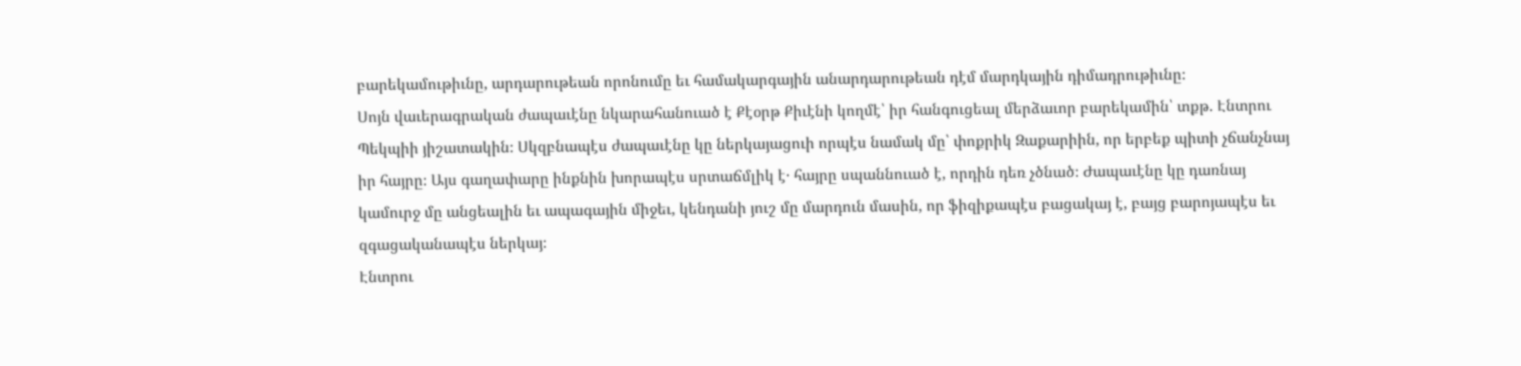բարեկամութիւնը, արդարութեան որոնումը եւ համակարգային անարդարութեան դէմ մարդկային դիմադրութիւնը։
Սոյն վաւերագրական ժապաւէնը նկարահանուած է Քէօրթ Քիւէնի կողմէ՝ իր հանգուցեալ մերձաւոր բարեկամին՝ տքթ. Էնտրու Պեկպիի յիշատակին։ Սկզբնապէս ժապաւէնը կը ներկայացուի որպէս նամակ մը՝ փոքրիկ Զաքարիին, որ երբեք պիտի չճանչնայ իր հայրը։ Այս գաղափարը ինքնին խորապէս սրտաճմլիկ է․ հայրը սպաննուած է, որդին դեռ չծնած։ Ժապաւէնը կը դառնայ կամուրջ մը անցեալին եւ ապագային միջեւ, կենդանի յուշ մը մարդուն մասին, որ ֆիզիքապէս բացակայ է, բայց բարոյապէս եւ զգացականապէս ներկայ։
Էնտրու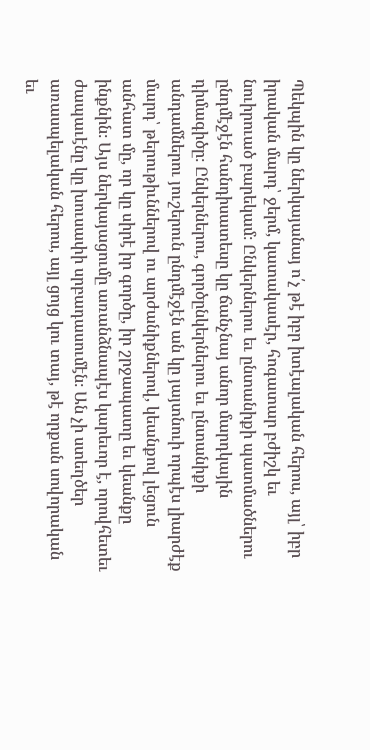Պեկպին կը ներկայանայ ո՛չ թէ իբր իտէալական հերոս, այլ՝ իբր իրական մարդ՝ ջերմ, կատակասէր, հոգատար բժիշկ եւ նուիրուած բարեկամ։ Ընկերներու եւ ընտանիքի պատմածներու ընդմէջէն հանդիսատեսը կը ճանչնայ անոր մարդկային դիմագիծը։ Ընկերներու, գործընկերներու եւ ընտանիքի անդամներու յուշերուն ընդմէջէն ան կը յայտնուի որպէս լիարժէք մարդ՝ թերութիւններով ու արժանիքներով, կեանքով լեցուն անհատ մը, որ կը սիրէ իր գործը, իր շրջապատը եւ կեանքը ինքնին։ Այս ներկայացումը առանձնապէս կարեւոր է, որովհետեւ ժապաւէնը կը խուսափի սրբադասումէն։ Ան չի ստեղծեր առասպելական հերոս, այլ ցոյց կու տայ, թէ որքան սովորական եւ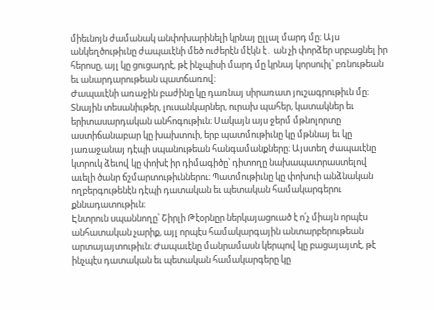միեւնոյն ժամանակ անփոխարինելի կրնայ ըլլալ մարդ մը։ Այս անկեղծութիւնը ժապաւէնի մեծ ուժերէն մէկն է․ ան չի փորձեր սրբացնել իր հերոսը, այլ կը ցուցադրէ, թէ ինչպիսի մարդ մը կրնայ կորսուիլ՝ բռնութեան եւ անարդարութեան պատճառով։
Ժապաւէնի առաջին բաժինը կը դառնայ սիրառատ յուշագրութիւն մը։ Տնային տեսանիւթեր, լուսանկարներ, ուրախ պահեր, կատակներ եւ երիտասարդական անհոգութիւն։ Սակայն այս ջերմ մթնոլորտը աստիճանաբար կը խախտուի, երբ պատմութիւնը կը մթննայ եւ կը յառաջանայ դէպի սպանութեան հանգամանքները։ Այստեղ ժապաւէնը կտրուկ ձեւով կը փոխէ իր դիմագիծը՝ դիտողը նախապատրաստելով աւելի ծանր ճշմարտութիւններու։ Պատմութիւնը կը փոխուի անձնական ողբերգութենէն դէպի դատական եւ պետական համակարգերու քննադատութիւն։
Էնտրուն սպաննողը՝ Շիրլի Թէօրնըր ներկայացուած է ո՛չ միայն որպէս անհատական չարիք, այլ որպէս համակարգային անտարբերութեան արտայայտութիւն։ Ժապաւէնը մանրամասն կերպով կը բացայայտէ, թէ ինչպէս դատական եւ պետական համակարգերը կը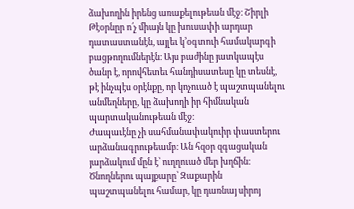ձախողին իրենց առաքելութեան մէջ։ Շիրլի Թէօրնըր ո՛չ միայն կը խուսափի արդար դատաստանէն, այլեւ կ՚օգտուի համակարգի բացթողումներէն։ Այս բաժինը յատկապէս ծանր է, որովհետեւ հանդիսատեսը կը տեսնէ, թէ ինչպէս օրէնքը, որ կոչուած է պաշտպանելու անմեղները, կը ձախողի իր հիմնական պարտականութեան մէջ։
Ժապաւէնը չի սահմանափակուիր փաստերու արձանագրութեամբ։ Ան հզօր զգացական յարձակում մըն է՝ ուղղուած մեր խղճին։ Ծնողներու պայքարը՝ Զաքարին պաշտպանելու համար, կը դառնայ սիրոյ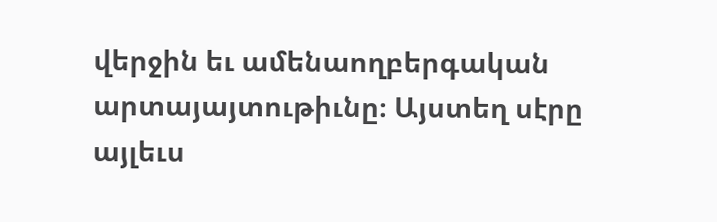վերջին եւ ամենաողբերգական արտայայտութիւնը։ Այստեղ սէրը այլեւս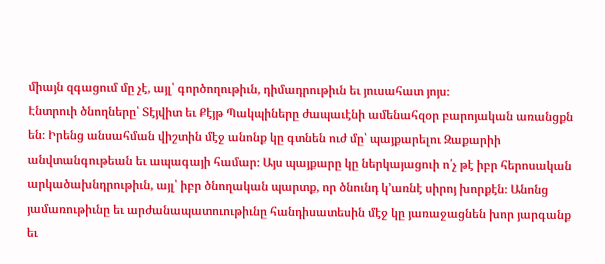միայն զգացում մը չէ, այլ՝ գործողութիւն, դիմադրութիւն եւ յուսահատ յոյս։
Էնտրուի ծնողները՝ Տէյվիտ եւ Քէյթ Պակպիները ժապաւէնի ամենահզօր բարոյական առանցքն են։ Իրենց անսահման վիշտին մէջ անոնք կը գտնեն ուժ մը՝ պայքարելու Զաքարիի անվտանգութեան եւ ապագայի համար։ Այս պայքարը կը ներկայացուի ո՛չ թէ իբր հերոսական արկածախնդրութիւն, այլ՝ իբր ծնողական պարտք, որ ծնունդ կ՚առնէ սիրոյ խորքէն։ Անոնց յամառութիւնը եւ արժանապատուութիւնը հանդիսատեսին մէջ կը յառաջացնեն խոր յարգանք եւ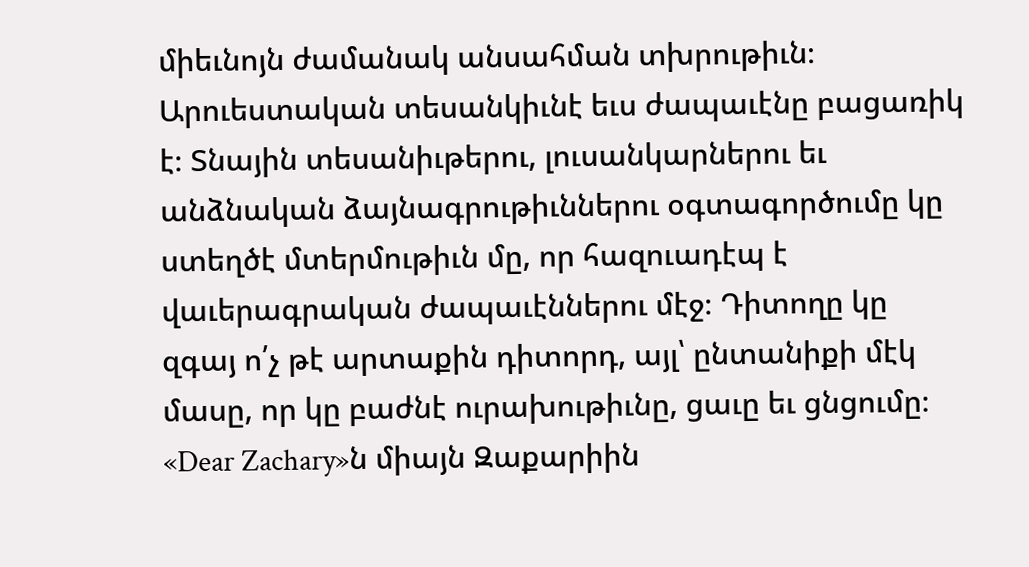միեւնոյն ժամանակ անսահման տխրութիւն։
Արուեստական տեսանկիւնէ եւս ժապաւէնը բացառիկ է։ Տնային տեսանիւթերու, լուսանկարներու եւ անձնական ձայնագրութիւններու օգտագործումը կը ստեղծէ մտերմութիւն մը, որ հազուադէպ է վաւերագրական ժապաւէններու մէջ։ Դիտողը կը զգայ ո՛չ թէ արտաքին դիտորդ, այլ՝ ընտանիքի մէկ մասը, որ կը բաժնէ ուրախութիւնը, ցաւը եւ ցնցումը։
«Dear Zachary»ն միայն Զաքարիին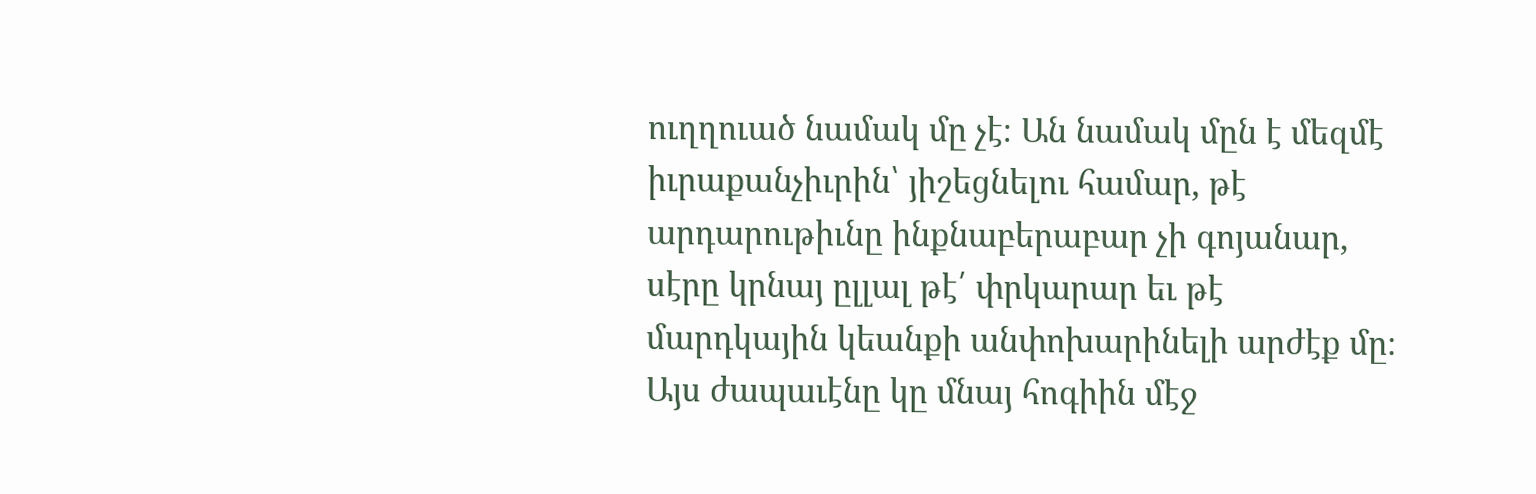ուղղուած նամակ մը չէ։ Ան նամակ մըն է մեզմէ իւրաքանչիւրին՝ յիշեցնելու համար, թէ արդարութիւնը ինքնաբերաբար չի գոյանար, սէրը կրնայ ըլլալ թէ՛ փրկարար եւ թէ մարդկային կեանքի անփոխարինելի արժէք մը։ Այս ժապաւէնը կը մնայ հոգիին մէջ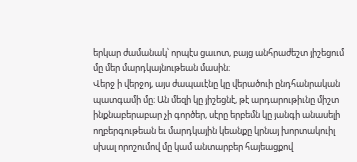երկար ժամանակ՝ որպէս ցաւոտ, բայց անհրաժեշտ յիշեցում մը մեր մարդկայնութեան մասին։
Վերջ ի վերջոյ, այս ժապաւէնը կը վերածուի ընդհանրական պատգամի մը։ Ան մեզի կը յիշեցնէ, թէ արդարութիւնը միշտ ինքնաբերաբար չի գործեր, սէրը երբեմն կը յանգի անասելի ողբերգութեան եւ մարդկային կեանքը կրնայ խորտակուիլ սխալ որոշումով մը կամ անտարբեր հայեացքով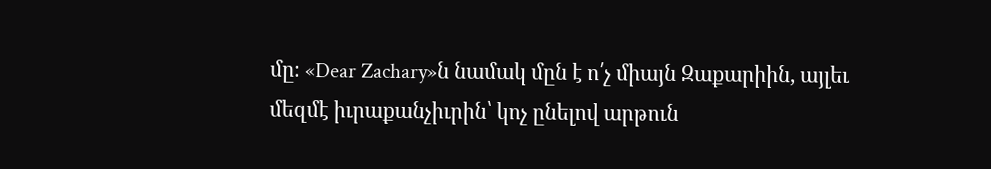մը։ «Dear Zachary»ն նամակ մըն է ո՛չ միայն Զաքարիին, այլեւ մեզմէ իւրաքանչիւրին՝ կոչ ընելով արթուն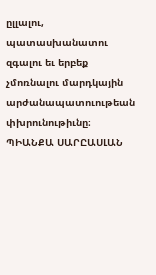ըլլալու, պատասխանատու զգալու եւ երբեք չմոռնալու մարդկային արժանապատուութեան փխրունութիւնը։
ՊԻԱՆՔԱ ՍԱՐԸԱՍԼԱՆ